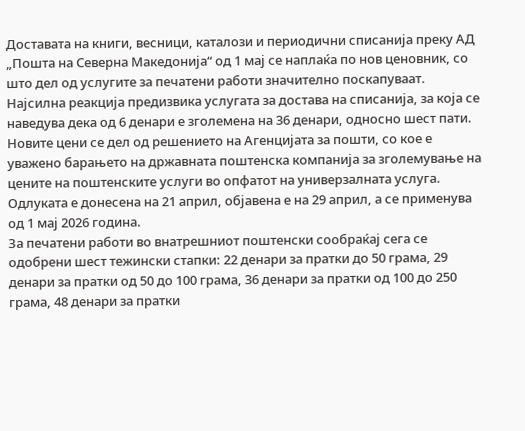Доставата на книги, весници, каталози и периодични списанија преку АД „Пошта на Северна Македонија“ од 1 мај се наплаќа по нов ценовник, со што дел од услугите за печатени работи значително поскапуваат. Најсилна реакција предизвика услугата за достава на списанија, за која се наведува дека од 6 денари е зголемена на 36 денари, односно шест пати.
Новите цени се дел од решението на Агенцијата за пошти, со кое е уважено барањето на државната поштенска компанија за зголемување на цените на поштенските услуги во опфатот на универзалната услуга. Одлуката е донесена на 21 април, објавена е на 29 април, а се применува од 1 мај 2026 година.
За печатени работи во внатрешниот поштенски сообраќај сега се одобрени шест тежински стапки: 22 денари за пратки до 50 грама, 29 денари за пратки од 50 до 100 грама, 36 денари за пратки од 100 до 250 грама, 48 денари за пратки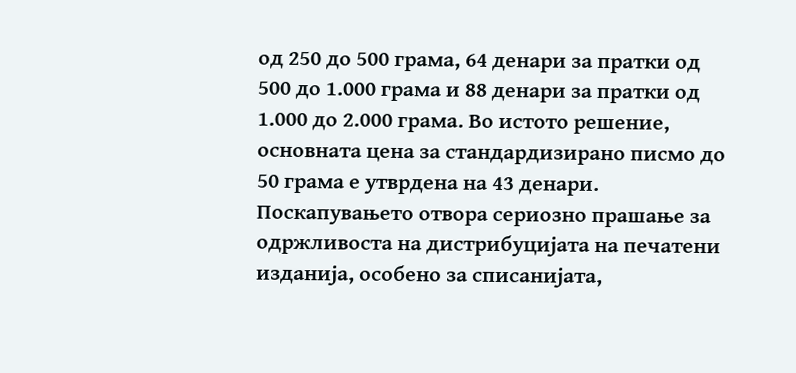од 250 до 500 грама, 64 денари за пратки од 500 до 1.000 грама и 88 денари за пратки од 1.000 до 2.000 грама. Во истото решение, основната цена за стандардизирано писмо до 50 грама е утврдена на 43 денари.
Поскапувањето отвора сериозно прашање за одржливоста на дистрибуцијата на печатени изданија, особено за списанијата,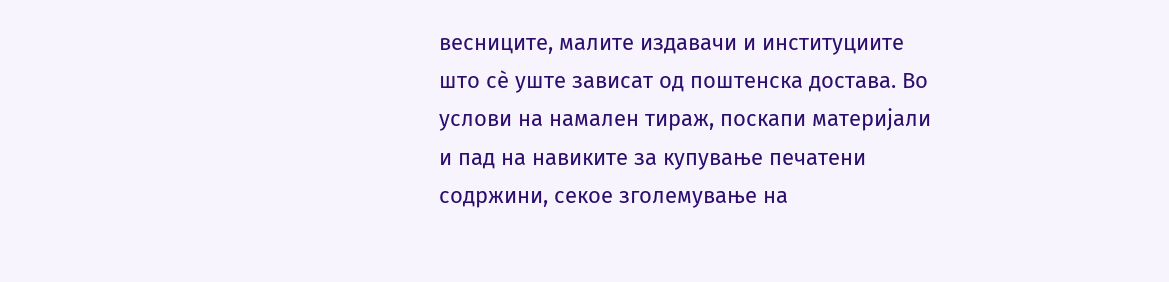весниците, малите издавачи и институциите што сè уште зависат од поштенска достава. Во услови на намален тираж, поскапи материјали и пад на навиките за купување печатени содржини, секое зголемување на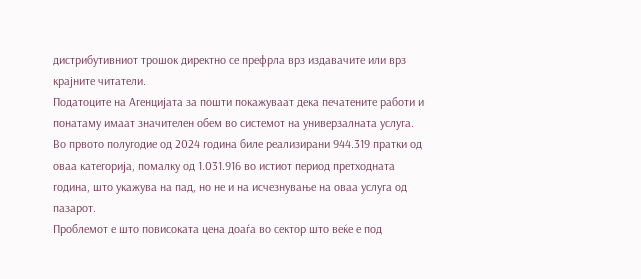дистрибутивниот трошок директно се префрла врз издавачите или врз крајните читатели.
Податоците на Агенцијата за пошти покажуваат дека печатените работи и понатаму имаат значителен обем во системот на универзалната услуга. Во првото полугодие од 2024 година биле реализирани 944.319 пратки од оваа категорија, помалку од 1.031.916 во истиот период претходната година, што укажува на пад, но не и на исчезнување на оваа услуга од пазарот.
Проблемот е што повисоката цена доаѓа во сектор што веќе е под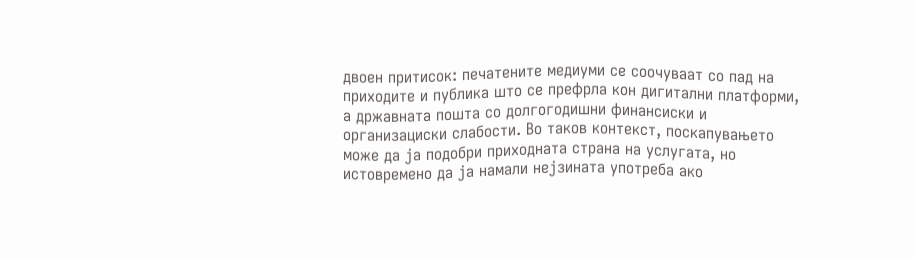двоен притисок: печатените медиуми се соочуваат со пад на приходите и публика што се префрла кон дигитални платформи, а државната пошта со долгогодишни финансиски и организациски слабости. Во таков контекст, поскапувањето може да ја подобри приходната страна на услугата, но истовремено да ја намали нејзината употреба ако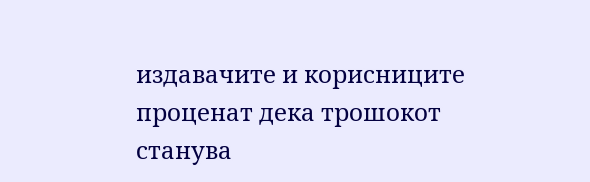издавачите и корисниците проценат дека трошокот станува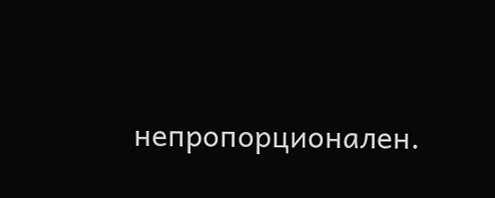непропорционален.